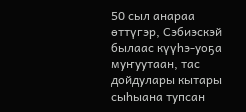50 сыл анараа өттүгэр, Сэбиэскэй былаас күүһэ-уоҕа муҥуутаан, тас дойдулары кытары сыһыана тупсан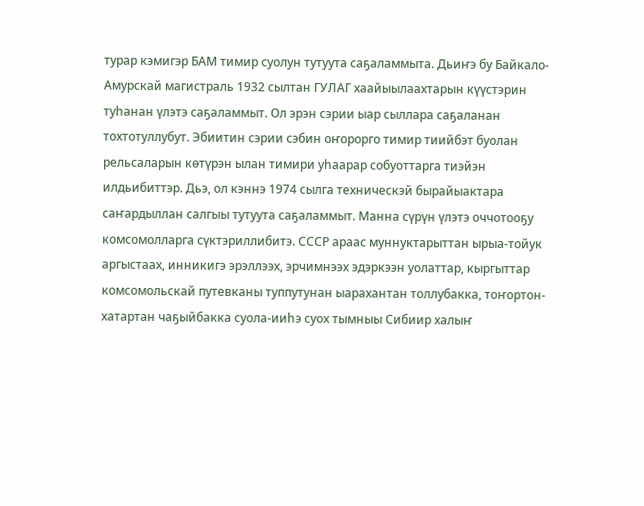турар кэмигэр БАМ тимир суолун тутуута саҕаламмыта. Дьиҥэ бу Байкало-Амурскай магистраль 1932 сылтан ГУЛАГ хаайыылаахтарын күүстэрин туһанан үлэтэ саҕаламмыт. Ол эрэн сэрии ыар сыллара саҕаланан тохтотуллубут. Эбиитин сэрии сэбин оҥорорго тимир тиийбэт буолан рельсаларын көтүрэн ылан тимири уһаарар собуоттарга тиэйэн илдьибиттэр. Дьэ, ол кэннэ 1974 сылга техническэй бырайыактара саҥардыллан салгыы тутуута саҕаламмыт. Манна сүрүн үлэтэ оччотооҕу комсомолларга сүктэриллибитэ. СССР араас муннуктарыттан ырыа-тойук аргыстаах, инникигэ эрэллээх, эрчимнээх эдэркээн уолаттар, кыргыттар комсомольскай путевканы туппутунан ыарахантан толлубакка, тоҥортон-хатартан чаҕыйбакка суола-ииһэ суох тымныы Сибиир халыҥ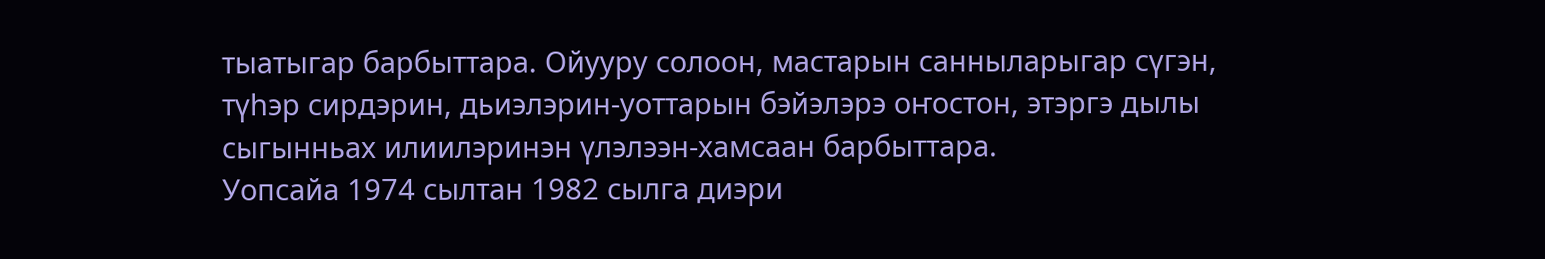тыатыгар барбыттара. Ойууру солоон, мастарын санныларыгар сүгэн, түһэр сирдэрин, дьиэлэрин-уоттарын бэйэлэрэ оҥостон, этэргэ дылы сыгынньах илиилэринэн үлэлээн-хамсаан барбыттара.
Уопсайа 1974 сылтан 1982 сылга диэри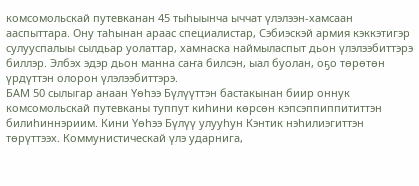комсомольскай путевканан 45 тыһыынча ыччат үлэлээн-хамсаан ааспыттара. Ону таһынан араас специалистар, Сэбиэскэй армия кэккэтигэр сулууспалыы сылдьар уолаттар, хамнаска наймыласпыт дьон үлэлээбиттэрэ биллэр. Элбэх эдэр дьон манна саҥа билсэн, ыал буолан, оҕо төрөтөн үрдүттэн олорон үлэлээбиттэрэ.
БАМ 50 сылыгар анаан Үөһээ Бүлүүттэн бастакынан биир оннук комсомольскай путевканы туппут киһини көрсөн кэпсэппиппититтэн билиһиннэриим. Кини Үөһээ Бүлүү улууһун Кэнтик нэһилиэгиттэн төрүттээх. Коммунистическай үлэ ударнига,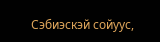Сэбиэскэй сойуус,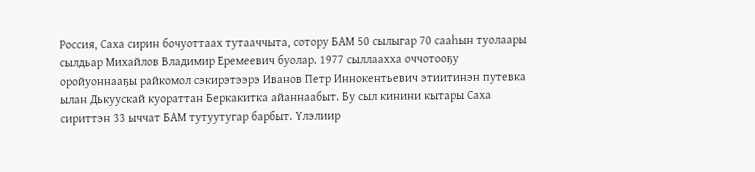Россия, Саха сирин бочуоттаах тутааччыта, сотору БАМ 50 сылыгар 70 сааһын туолаары сылдьар Михайлов Владимир Еремеевич буолар. 1977 сыллаахха оччотооҕу оройуоннааҕы райкомол сэкирэтээрэ Иванов Петр Иннокентьевич этиитинэн путевка ылан Дькуускай куораттан Беркакитка айаннаабыт. Бу сыл кинини кытары Саха сириттэн 33 ыччат БАМ тутуутугар барбыт. Үлэлиир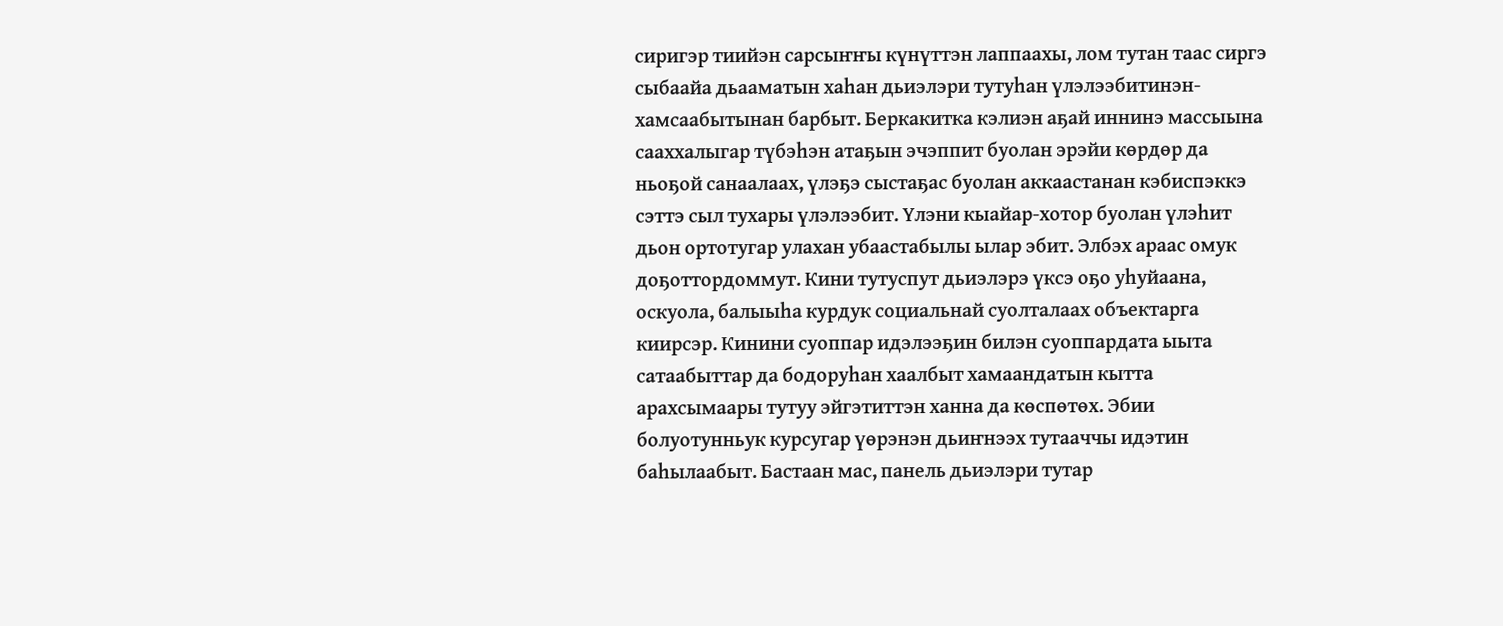сиригэр тиийэн сарсыҥҥы күнүттэн лаппаахы, лом тутан таас сиргэ сыбаайа дьааматын хаһан дьиэлэри тутуһан үлэлээбитинэн-хамсаабытынан барбыт. Беркакитка кэлиэн аҕай иннинэ массыына сааххалыгар түбэһэн атаҕын эчэппит буолан эрэйи көрдөр да ньоҕой санаалаах, үлэҕэ сыстаҕас буолан аккаастанан кэбиспэккэ сэттэ сыл тухары үлэлээбит. Үлэни кыайар-хотор буолан үлэһит дьон ортотугар улахан убаастабылы ылар эбит. Элбэх араас омук доҕоттордоммут. Кини тутуспут дьиэлэрэ үксэ оҕо уһуйаана, оскуола, балыыһа курдук социальнай суолталаах объектарга киирсэр. Кинини суоппар идэлээҕин билэн суоппардата ыыта сатаабыттар да бодоруһан хаалбыт хамаандатын кытта арахсымаары тутуу эйгэтиттэн ханна да көспөтөх. Эбии болуотунньук курсугар үөрэнэн дьиҥнээх тутааччы идэтин баһылаабыт. Бастаан мас, панель дьиэлэри тутар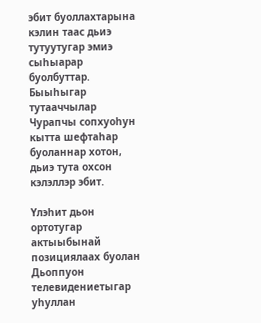эбит буоллахтарына кэлин таас дьиэ тутуутугар эмиэ сыһыарар буолбуттар. Быыһыгар тутааччылар Чурапчы сопхуоһун кытта шефтаһар буоланнар хотон, дьиэ тута охсон кэлэллэр эбит.

Үлэһит дьон ортотугар актыыбынай позициялаах буолан Дьоппуон телевидениетыгар уһуллан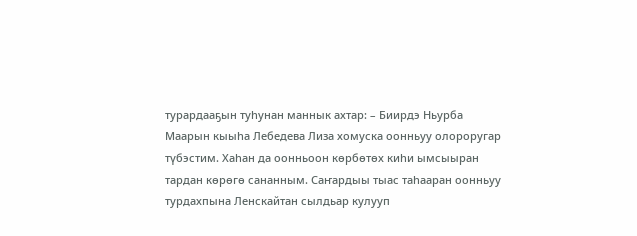турардааҕын туһунан маннык ахтар: – Биирдэ Ньурба Маарын кыыһа Лебедева Лиза хомуска оонньуу олороругар түбэстим. Хаһан да оонньоон көрбөтөх киһи ымсыыран тардан көрөгө сананным. Саҥардыы тыас таһааран оонньуу турдахпына Ленскайтан сылдьар кулууп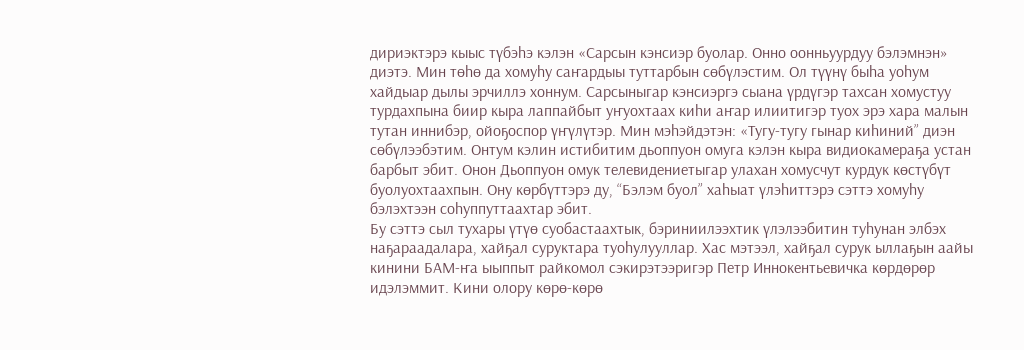дириэктэрэ кыыс түбэһэ кэлэн «Сарсын кэнсиэр буолар. Онно оонньуурдуу бэлэмнэн» диэтэ. Мин төһө да хомуһу саҥардыы туттарбын сөбүлэстим. Ол түүнү быһа уоһум хайдыар дылы эрчиллэ хоннум. Сарсыныгар кэнсиэргэ сыана үрдүгэр тахсан хомустуу турдахпына биир кыра лаппайбыт уҥуохтаах киһи аҥар илиитигэр туох эрэ хара малын тутан иннибэр, ойоҕоспор үҥүлүтэр. Мин мэһэйдэтэн: «Тугу-тугу гынар киһиний” диэн сөбүлээбэтим. Онтум кэлин истибитим дьоппуон омуга кэлэн кыра видиокамераҕа устан барбыт эбит. Онон Дьоппуон омук телевидениетыгар улахан хомусчут курдук көстүбүт буолуохтаахпын. Ону көрбүттэрэ ду, “Бэлэм буол” хаһыат үлэһиттэрэ сэттэ хомуһу бэлэхтээн соһуппуттаахтар эбит.
Бу сэттэ сыл тухары үтүө суобастаахтык, бэриниилээхтик үлэлээбитин туһунан элбэх наҕараадалара, хайҕал суруктара туоһулууллар. Хас мэтээл, хайҕал сурук ыллаҕын аайы кинини БАМ-ҥа ыыппыт райкомол сэкирэтээригэр Петр Иннокентьевичка көрдөрөр идэлэммит. Кини олору көрө-көрө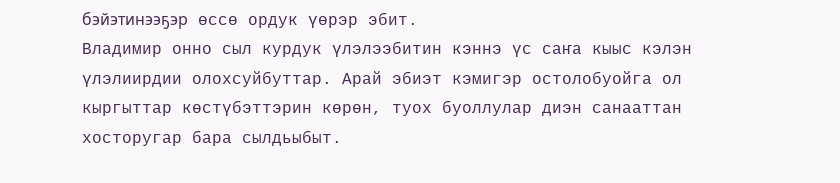бэйэтинээҕэр өссө ордук үөрэр эбит.
Владимир онно сыл курдук үлэлээбитин кэннэ үс саҥа кыыс кэлэн үлэлиирдии олохсуйбуттар. Арай эбиэт кэмигэр остолобуойга ол кыргыттар көстүбэттэрин көрөн, туох буоллулар диэн санааттан хосторугар бара сылдьыбыт.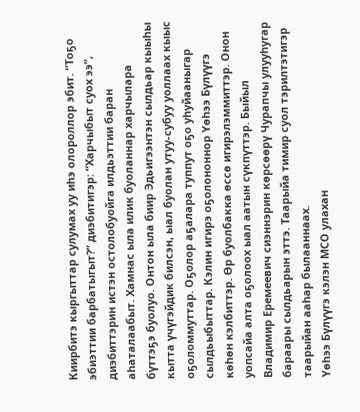Киирбитэ кыргыттар сулумах уу иһэ олороллор эбит. “Тоҕо эбиэттии барбатыгыт?” диэбитигэр: “Харчыбыт суох ээ”, диэбиттэрин истэн остолобуойга илдьэттии баран аһаталаабыт. Хамнас ыла илик буоланнар харчылара бүттэҕэ буолуо. Онтон ыла биир Эдьигээнтэн сылдьар кыыһы кытта үчүгэйдик билсэн, ыал буолан утуу-субуу уоллаах кыыс оҕоломмуттар. Оҕолор аҕалара туппут оҕо уһуйааныгар сылдьыбыттар. Кэлин игирэ оҕолононнор Үөһээ Бүлүүгэ көһөн кэлбиттэр. Өр буолбакка өссө игирэлэммиттэр. Онон уопсайа алта оҕолоох ыал аатын сүкпүттэр. Быйыл Владимир Еремеевич сиэннэрин көрсөөрү Чурапчы улууһугар бараары сылдьарын эттэ. Таарыйа тимир суол тэрилтэтигэр таарыйан ааһар былааннаах.
Үөһээ Бүлүүгэ кэлэн МСО улахан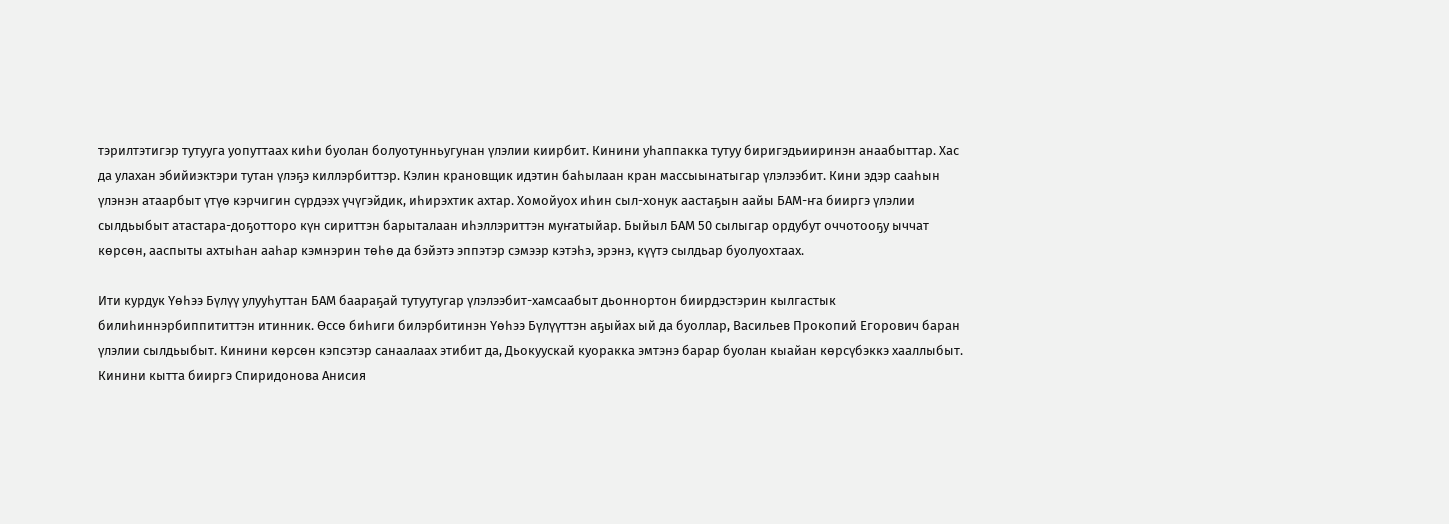тэрилтэтигэр тутууга уопуттаах киһи буолан болуотунньугунан үлэлии киирбит. Кинини уһаппакка тутуу биригэдьииринэн анаабыттар. Хас да улахан эбийиэктэри тутан үлэҕэ киллэрбиттэр. Кэлин крановщик идэтин баһылаан кран массыынатыгар үлэлээбит. Кини эдэр сааһын үлэнэн атаарбыт үтүө кэрчигин сүрдээх үчүгэйдик, иһирэхтик ахтар. Хомойуох иһин сыл-хонук аастаҕын аайы БАМ-ҥа бииргэ үлэлии сылдьыбыт атастара-доҕотторо күн сириттэн барыталаан иһэллэриттэн муҥатыйар. Быйыл БАМ 50 сылыгар ордубут оччотооҕу ыччат көрсөн, ааспыты ахтыһан ааһар кэмнэрин төһө да бэйэтэ эппэтэр сэмээр кэтэһэ, эрэнэ, күүтэ сылдьар буолуохтаах.

Ити курдук Үөһээ Бүлүү улууһуттан БАМ баараҕай тутуутугар үлэлээбит-хамсаабыт дьоннортон биирдэстэрин кылгастык билиһиннэрбиппититтэн итинник. Өссө биһиги билэрбитинэн Үөһээ Бүлүүттэн аҕыйах ый да буоллар, Васильев Прокопий Егорович баран үлэлии сылдьыбыт. Кинини көрсөн кэпсэтэр санаалаах этибит да, Дьокуускай куоракка эмтэнэ барар буолан кыайан көрсүбэккэ хааллыбыт. Кинини кытта бииргэ Спиридонова Анисия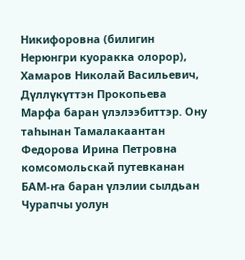Никифоровна (билигин Нерюнгри куоракка олорор), Хамаров Николай Васильевич, Дүллүкүттэн Прокопьева Марфа баран үлэлээбиттэр. Ону таһынан Тамалакаантан Федорова Ирина Петровна комсомольскай путевканан БАМ-ҥа баран үлэлии сылдьан Чурапчы уолун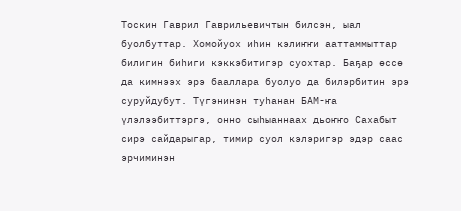Тоскин Гаврил Гаврильевичтын билсэн, ыал буолбуттар. Хомойуох иһин кэлиҥҥи ааттаммыттар билигин биһиги кэккэбитигэр суохтар. Баҕар өссө да кимнээх эрэ бааллара буолуо да билэрбитин эрэ суруйдубут. Түгэнинэн туһанан БАМ-ҥа үлэлээбиттэргэ, онно сыһыаннаах дьоҥҥо Сахабыт сирэ сайдарыгар, тимир суол кэлэригэр эдэр саас эрчиминэн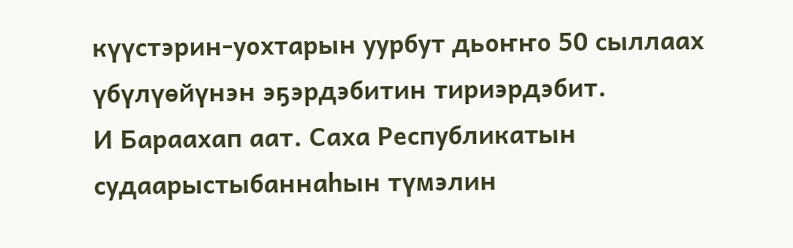күүстэрин-уохтарын уурбут дьоҥҥо 50 сыллаах үбүлүөйүнэн эҕэрдэбитин тириэрдэбит.
И Бараахап аат. Саха Республикатын судаарыстыбаннаһын түмэлин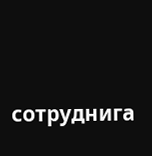сотруднига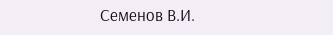Семенов В.И.